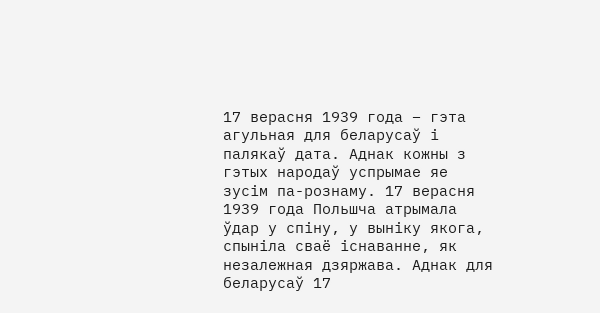17 верасня 1939 года – гэта агульная для беларусаў і палякаў дата. Аднак кожны з гэтых народаў успрымае яе зусім па-рознаму. 17 верасня 1939 года Польшча атрымала ўдар у спіну, у выніку якога, спыніла сваё існаванне, як незалежная дзяржава. Аднак для беларусаў 17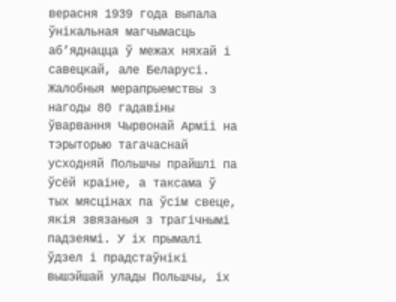верасня 1939 года выпала ўнікальная магчымасць аб’яднацца ў межах няхай і савецкай, але Беларусі.
Жалобныя мерапрыемствы з нагоды 80 гадавіны ўварвання Чырвонай Арміі на тэрыторыю тагачаснай усходняй Польшчы прайшлі па ўсёй краіне, а таксама ў тых мясцінах па ўсім свеце, якія звязаныя з трагічнымі падзеямі. У іх прымалі ўдзел і прадстаўнікі вышэйшай улады Польшчы, іх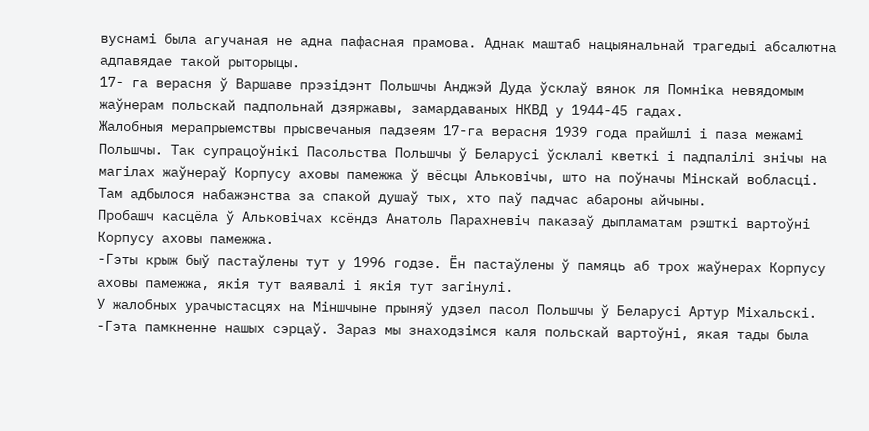вуснамі была агучаная не адна пафасная прамова. Аднак маштаб нацыянальнай трагедыі абсалютна адпавядае такой рыторыцы.
17- га верасня ў Варшаве прэзідэнт Польшчы Анджэй Дуда ўсклаў вянок ля Помніка невядомым жаўнерам польскай падпольнай дзяржавы, замардаваных НКВД у 1944-45 гадах.
Жалобныя мерапрыемствы прысвечаныя падзеям 17-га верасня 1939 года прайшлі і паза межамі Польшчы. Так супрацоўнікі Пасольства Польшчы ў Беларусі ўсклалі кветкі і падпалілі знічы на магілах жаўнераў Корпусу аховы памежжа ў вёсцы Альковічы, што на поўначы Мінскай вобласці. Там адбылося набажэнства за спакой душаў тых, хто паў падчас абароны айчыны.
Пробашч касцёла ў Альковічах ксёндз Анатоль Парахневіч паказаў дыпламатам рэшткі вартоўні Корпусу аховы памежжа.
-Гэты крыж быў пастаўлены тут у 1996 годзе. Ён пастаўлены ў памяць аб трох жаўнерах Корпусу аховы памежжа, якія тут ваявалі і якія тут загінулі.
У жалобных урачыстасцях на Міншчыне прыняў удзел пасол Польшчы ў Беларусі Артур Міхальскі.
-Гэта памкненне нашых сэрцаў. Зараз мы знаходзімся каля польскай вартоўні, якая тады была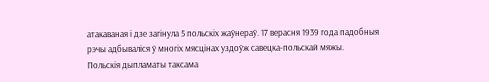атакаваная і дзе загінула 5 польскіх жаўнераў. 17 верасня 1939 года падобныя рэчы адбываліся ў многіх мясцінах уздоўж савецка-польскай мяжы.
Польскія дыпламаты таксама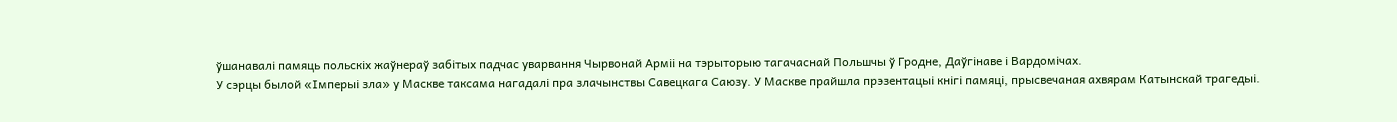ўшанавалі памяць польскіх жаўнераў забітых падчас уварвання Чырвонай Арміі на тэрыторыю тагачаснай Польшчы ў Гродне, Даўгінаве і Вардомічах.
У сэрцы былой «Імперыі зла» у Маскве таксама нагадалі пра злачынствы Савецкага Саюзу. У Маскве прайшла прэзентацыі кнігі памяці, прысвечаная ахвярам Катынскай трагедыі.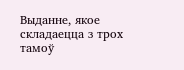Выданне, якое складаецца з трох тамоў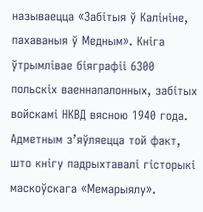называецца «Забітыя ў Калініне, пахаваныя ў Медным». Кніга ўтрымлівае біяграфіі 6300 польскіх ваеннапалонных, забітых войскамі НКВД вясною 1940 года.
Адметным з’яўляецца той факт, што кнігу падрыхтавалі гісторыкі маскоўскага «Мемарыялу».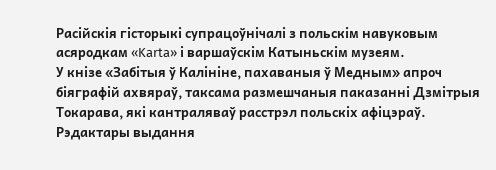Расійскія гісторыкі супрацоўнічалі з польскім навуковым асяродкам «Karta» і варшаўскім Катыньскім музеям.
У кнізе «Забітыя ў Калініне, пахаваныя ў Медным» апроч біяграфій ахвяраў, таксама размешчаныя паказанні Дзмітрыя Токарава, які кантраляваў расстрэл польскіх афіцэраў. Рэдактары выдання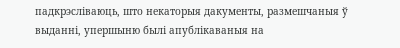падкрэсліваюць, што некаторыя дакументы, размешчаныя ў выданні, упершыню былі апублікаваныя на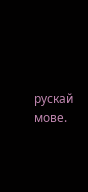рускай мове.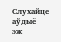Слухайце аўдыё
эж